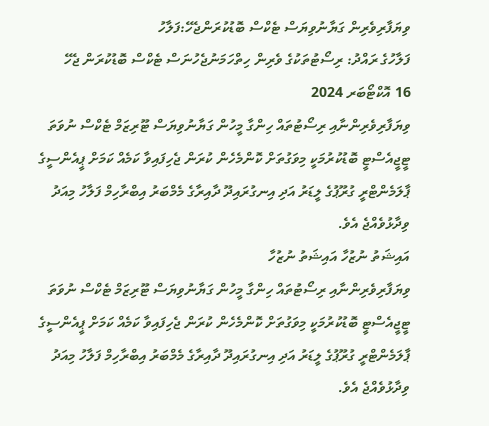ވިޔަފާރިވެރިން ގަޔާނުވިޔަސް ޓެކްސް ބޮޑުކުރަންޖެހޭ:ފަލާހު
ފަލާހުގެ ރައްދު: ރިސޯޓުތަކުގެ ވެރިން ހިތްހަމަނުޖެހުނަސް ޓެކްސް ބޮޑުކުރަން ޖެހޭ
16 އޮކްޓޯބަރ 2024
ވިޔަފާރިވެރިންނާއި ރިސޯޓުތައް ހިންގާ މީހުން ގަޔާނުވިޔަސް ޓޫރިޒަމް ޓެކްސް ނުވަތަ ޓީޖީއެސްޓީ ބޮޑުކުރުމަކީ މިވަގުތަށް ކޮންމެހެން ކުރަން ޖެހިފައިވާ ކަމެއް ކަމަށް ޕީއެންސީގެ ޕާލަމެންޓްރީ ގުރޫޕުގެ ލީޑަރު އަދި އިނގުރައިދޫ ދާއިރާގެ މެމްބަރު އިބްރާހިމް ފަލާހު މިއަދު ވިދާޅުވެއްޖެ އެވެ.
އައިޝަތު ނުޒުހާ އައިޝަތު ނުޒުހާ
ވިޔަފާރިވެރިންނާއި ރިސޯޓުތައް ހިންގާ މީހުން ގަޔާނުވިޔަސް ޓޫރިޒަމް ޓެކްސް ނުވަތަ ޓީޖީއެސްޓީ ބޮޑުކުރުމަކީ މިވަގުތަށް ކޮންމެހެން ކުރަން ޖެހިފައިވާ ކަމެއް ކަމަށް ޕީއެންސީގެ ޕާލަމެންޓްރީ ގުރޫޕުގެ ލީޑަރު އަދި އިނގުރައިދޫ ދާއިރާގެ މެމްބަރު އިބްރާހިމް ފަލާހު މިއަދު ވިދާޅުވެއްޖެ އެވެ.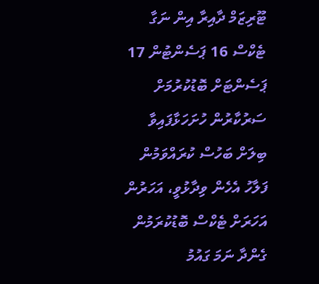ޓޫރިޒަމް ދާއިރާ އިން ނަގާ ޓެކްސް 16 ޕަސެންޓުން 17 ޕަސެންޓަށް ބޮޑުކުރުމަށް ސަރުކާރުން ހުށަހަޅާފައިވާ ބިލަށް ބަހުސް ކުރައްވަމުން ފަލާހު އެހެން ވިދާޅުވީ، އަހަރުން އަހަރަށް ޓެކްސް ބޮޑުކުރަމުން ގެންދާ ނަމަ ގައުމު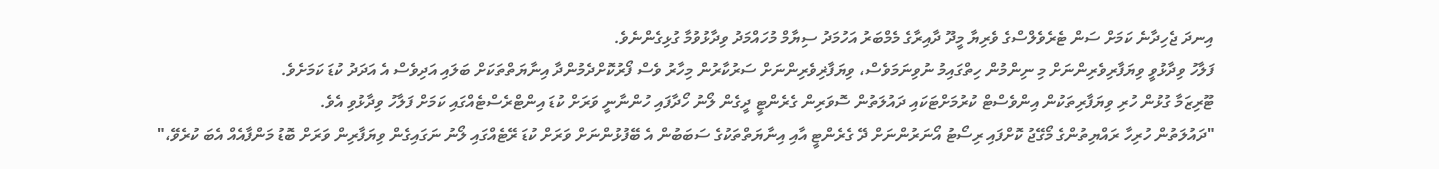އިނދަ ޖެހިދާނެ ކަމަށް ސަން ޓެރެވެލްސްގެ ވެރިޔާ މީދޫ ދާއިރާގެ މެމްބަރު އަހުމަދު ސިޔާމް މުހައްމަދު ވިދާޅުވުމާ ގުޅިގެންނެވެ.
ފަލާހު ވިދާޅުވީ ވިޔަފާރިވެރިންނަށް މި ނިންމުން ހިތްގައިމު ނުވިނަމަވެސް، ވިޔަފާޜިވެރިންނަށް ސަރުކާރުން މިހާރު ވެސް ފޯރުކޮށްދެމުންދާ އިނާޔަތްތަކަށް ބަލައި އަދިވެސް އެ އަދަދު ކުޑަ ކަމަށެވެ.
ޓޫރިޒަމާ ގުޅުން ހުރި ވިޔަފާރިތަކުން އިންވެސްޓް ކުރުމަށްޓަކައި ދައުލަތުން ސޮވަރިން ގެރެންޓީ ދީގެން ލޯނު ހޯދާފައި ހުންނާނީ ވަރަށް ކުޑަ އިންޓްރެސްޓެއްގައި ކަމަށް ފަލާހު ވިދާޅުވި އެވެ.
"ދައުލަތުން ހުރިހާ ރައްޔިތުންގެ މޯގޭޖު ކޮށްފައި ރިސޯޓު އޯނަރުންނަށް ދޭ ގެރެންޓީ އާއި އިނާޔަތްތަކުގެ ސަބަބުން އެ ބޭފުޅުންނަށް ވަރަށް ކުޑަ ރޭޓެއްގައި ލޯނު ނަގައިގެން ވިޔަފާރިން ވަރަށް ބޮޑު މަންފާއެއް އެބަ ކުރެވޭ،"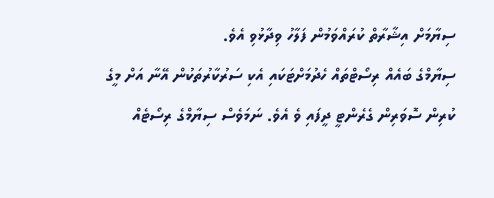ސިޔާމަށް އިޝާރާތް ކުރައްވަމުން ފަލާހު ވިދާޅުވި އެވެ.
ސިޔާމްގެ ބައެއް ރިސޯޓްތައް ހެދުމަށްޓަކައި އެކި ސަރުކާރުތަކުން އޭނާ އަށް މީގެ ކުރިން ސޮވަރިން ގެރެންޓީ ދީފައި ވެ އެވެ. ނަމަވެސް ސިޔާމްގެ ރިސޯޓެއް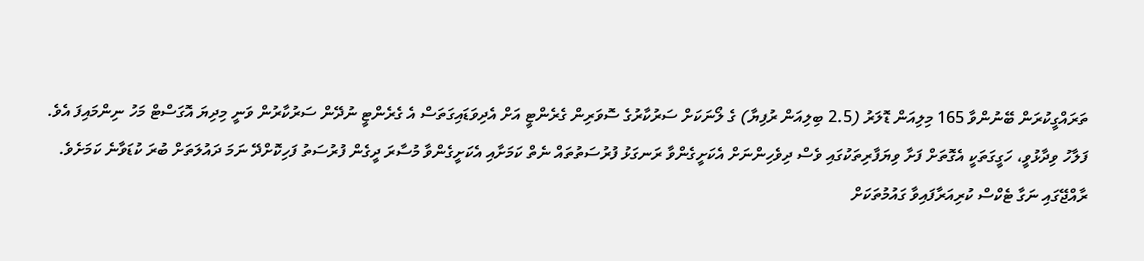ތަރައްގީކުރަން ބޭނުންވާ 165 މިލިއަން ޑޮލަރު (2.5 ބިލިއަން ރުފިޔާ) ގެ ލޯނަކަށް ސަރުކާރުގެ ސޮވަރިން ގެރެންޓީ އަށް އެދިވަޑައިގަތަސް އެ ގެރެންޓީ ނުދޭން ސަރުކާރުން ވަނީ މިދިޔަ އޮގަސްޓް މަހު ނިންމައިފަ އެވެ.
ފަލާހު ވިދާޅުވީ، ހަގީގަތަކީ އެގޮތަށް ފަށާ ވިޔަފާރިތަކުގައި ވެސް ދިވެހިންނަށް އެކަށީގެންވާ ރަނގަޅު ފުރުސަތުތައް ނެތް ކަމަށާއި އެކަށީގެންވާ މުސާރަ ދީގެން ފުރުސަތު ފަހިކޮށްދޭ ނަމަ ދައުލަތަށް ބުރަ ކުޑަވާނެ ކަމަށެވެ.
ރާއްޖޭގައި ނަގާ ޓެކްސް ކުރިއަރާފައިވާ ގައުމުތަކަށް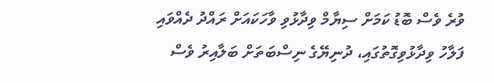ވުރެ ވެސް ބޮޑު ކަމަށް ސިޔާމް ވިދާޅުވި ވާހަކައަށް ރައްދު ދެއްވައި ފަލާހު ވިދާޅުވިގޮތުގައި، ދުނިޔޭގެ ނިސްބަތަށް ބަލާއިރު ވެސް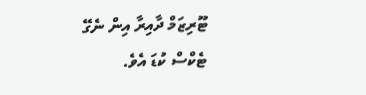ޓޫރިޒަމް ދާއިރާ އިން ނެގޭ ޓެކްސް ކުޑަ އެވެ.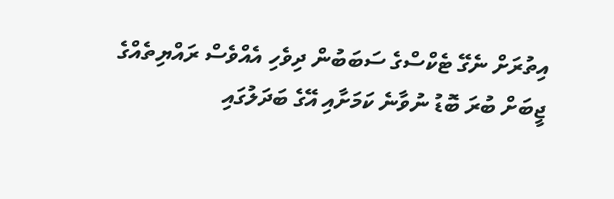އިތުރަށް ނެގޭ ޓެކްސްގެ ސަބަބުން ދިވެހި އެއްވެސް ރައްޔިތެއްގެ ޖީބަށް ބުރަ ބޮޑު ނުވާނެ ކަމަށާއި އޭގެ ބަދަލުގައި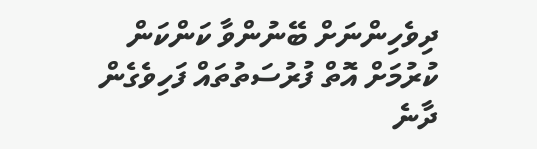ދިވެހިންނަށް ބޭނުންވާ ކަންކަން ކުރުމަށް އޮތް ފުރުސަތުތައް ފަހިވެގެން ދާނެ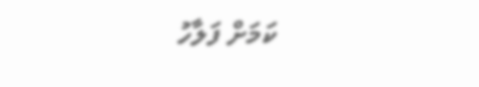ކަމަށް ފަލާހު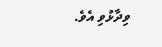ވިދާޅުވި އެވެ.